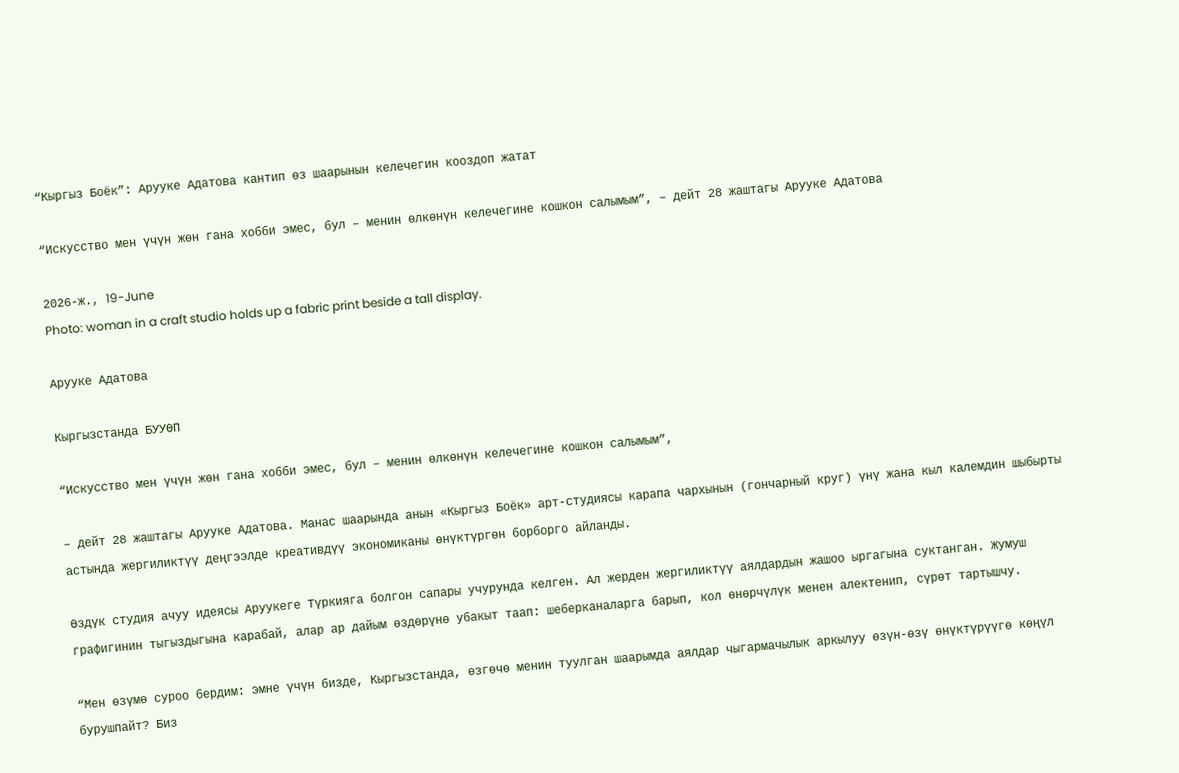“Кыргыз Боёк”: Арууке Адатова кантип өз шаарынын келечегин кооздоп жатат

“Искусство мен үчүн жөн гана хобби эмес, бул – менин өлкөнүн келечегине кошкон салымым”, – дейт 28 жаштагы Арууке Адатова

2026-ж., 19-June
Photo: woman in a craft studio holds up a fabric print beside a tall display.

Арууке Адатова

Кыргызстанда БУУӨП

“Искусство мен үчүн жөн гана хобби эмес, бул – менин өлкөнүн келечегине кошкон салымым”,

– дейт 28 жаштагы Арууке Адатова. Манас шаарында анын «Кыргыз Боёк» арт-студиясы карапа чархынын (гончарный круг) үнү жана кыл калемдин шыбырты астында жергиликтүү деңгээлде креативдүү экономиканы өнүктүргөн борборго айланды.

Өздүк студия ачуу идеясы Аруукеге Түркияга болгон сапары учурунда келген. Ал жерден жергиликтүү аялдардын жашоо ыргагына суктанган. Жумуш графигинин тыгыздыгына карабай, алар ар дайым өздөрүнө убакыт таап: шеберканаларга барып, кол өнөрчүлүк менен алектенип, сүрөт тартышчу.

“Мен өзүмө суроо бердим: эмне үчүн бизде, Кыргызстанда, өзгөчө менин туулган шаарымда аялдар чыгармачылык аркылуу өзүн-өзү өнүктүрүүгө көңүл бурушпайт? Биз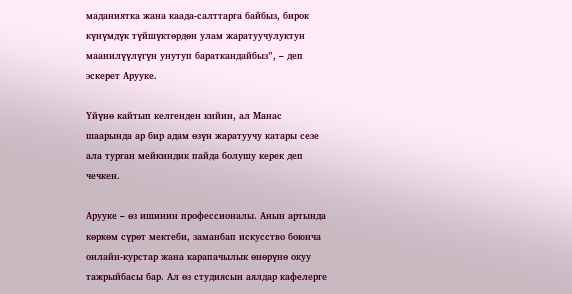маданиятка жана каада-салттарга байбыз, бирок күнүмдүк түйшүктөрдөн улам жаратуучулуктун маанилүүлүгүн унутуп бараткандайбыз”, – деп эскерет Арууке.

Үйүнө кайтып келгенден кийин, ал Манас шаарында ар бир адам өзүн жаратуучу катары сезе ала турган мейкиндик пайда болушу керек деп чечкен.

Арууке – өз ишинин профессионалы. Анын артында көркөм сүрөт мектеби, заманбап искусство боюнча онлайн-курстар жана карапачылык өнөрүнө окуу тажрыйбасы бар. Ал өз студиясын аялдар кафелерге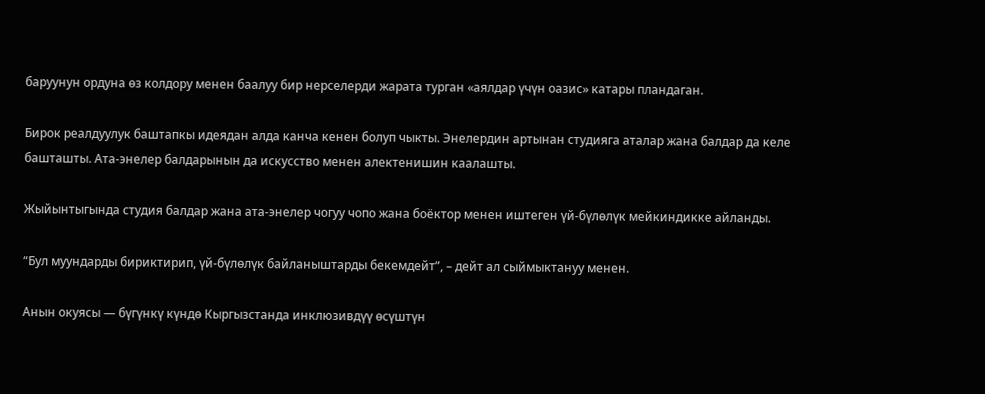баруунун ордуна өз колдору менен баалуу бир нерселерди жарата турган «аялдар үчүн оазис» катары пландаган.

Бирок реалдуулук баштапкы идеядан алда канча кенен болуп чыкты. Энелердин артынан студияга аталар жана балдар да келе башташты. Ата-энелер балдарынын да искусство менен алектенишин каалашты.

Жыйынтыгында студия балдар жана ата-энелер чогуу чопо жана боёктор менен иштеген үй-бүлөлүк мейкиндикке айланды.

“Бул муундарды бириктирип, үй-бүлөлүк байланыштарды бекемдейт”, – дейт ал сыймыктануу менен.

Анын окуясы — бүгүнкү күндө Кыргызстанда инклюзивдүү өсүштүн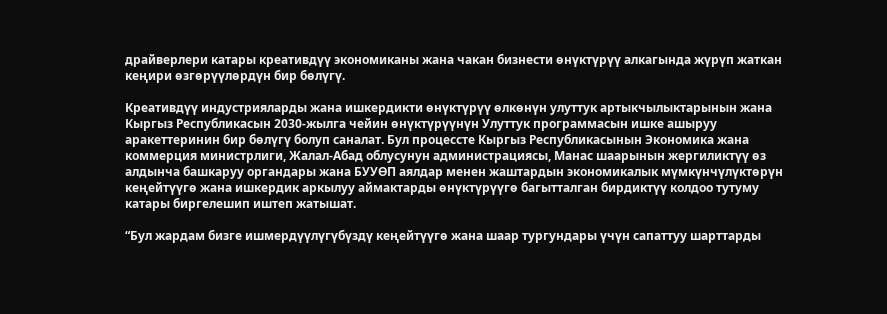драйверлери катары креативдүү экономиканы жана чакан бизнести өнүктүрүү алкагында жүрүп жаткан кеңири өзгөрүүлөрдүн бир бөлүгү.

Креативдүү индустрияларды жана ишкердикти өнүктүрүү өлкөнүн улуттук артыкчылыктарынын жана Кыргыз Республикасын 2030-жылга чейин өнүктүрүүнүн Улуттук программасын ишке ашыруу аракеттеринин бир бөлүгү болуп саналат. Бул процессте Кыргыз Республикасынын Экономика жана коммерция министрлиги, Жалал-Абад облусунун администрациясы, Манас шаарынын жергиликтүү өз алдынча башкаруу органдары жана БУУӨП аялдар менен жаштардын экономикалык мүмкүнчүлүктөрүн кеңейтүүгө жана ишкердик аркылуу аймактарды өнүктүрүүгө багытталган бирдиктүү колдоо тутуму катары биргелешип иштеп жатышат.

“Бул жардам бизге ишмердүүлүгүбүздү кеңейтүүгө жана шаар тургундары үчүн сапаттуу шарттарды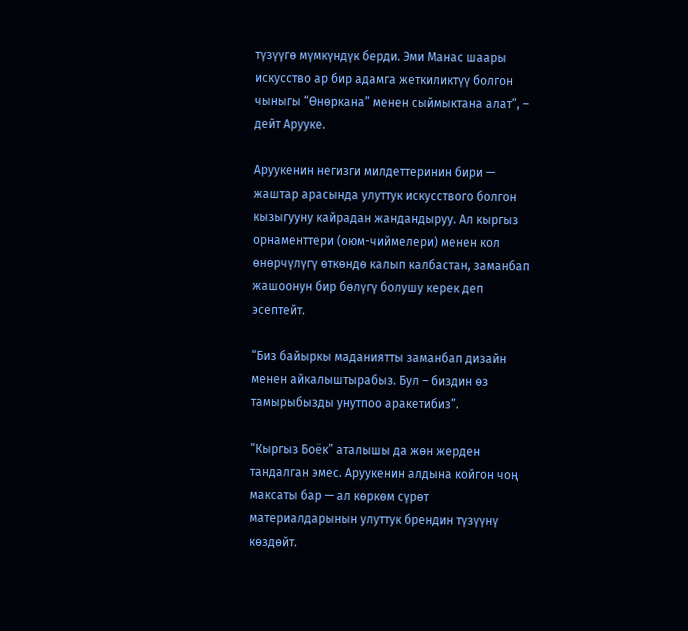түзүүгө мүмкүндүк берди. Эми Манас шаары искусство ар бир адамга жеткиликтүү болгон чыныгы “Өнөркана” менен сыймыктана алат”, – дейт Арууке.

Аруукенин негизги милдеттеринин бири — жаштар арасында улуттук искусствого болгон кызыгууну кайрадан жандандыруу. Ал кыргыз орнаменттери (оюм-чиймелери) менен кол өнөрчүлүгү өткөндө калып калбастан, заманбап жашоонун бир бөлүгү болушу керек деп эсептейт.

“Биз байыркы маданиятты заманбап дизайн менен айкалыштырабыз. Бул – биздин өз тамырыбызды унутпоо аракетибиз”.

“Кыргыз Боёк” аталышы да жөн жерден тандалган эмес. Аруукенин алдына койгон чоң максаты бар — ал көркөм сүрөт материалдарынын улуттук брендин түзүүнү көздөйт.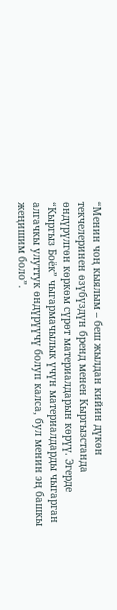“Менин чоң кыялым – беш жылдан кийин дүкөн текчелеринен өзүбүздүн бренд менен Кыргызстанда өндүрүлгөн көркөм сүрөт материалдарын көрүү. Эгерде “Кыргыз Боёк” чыгармачылык үчүн материалдарды чыгарган алгачкы улуттук өндүрүүчү болуп калса, бул менин эң башкы жеңишим боло”.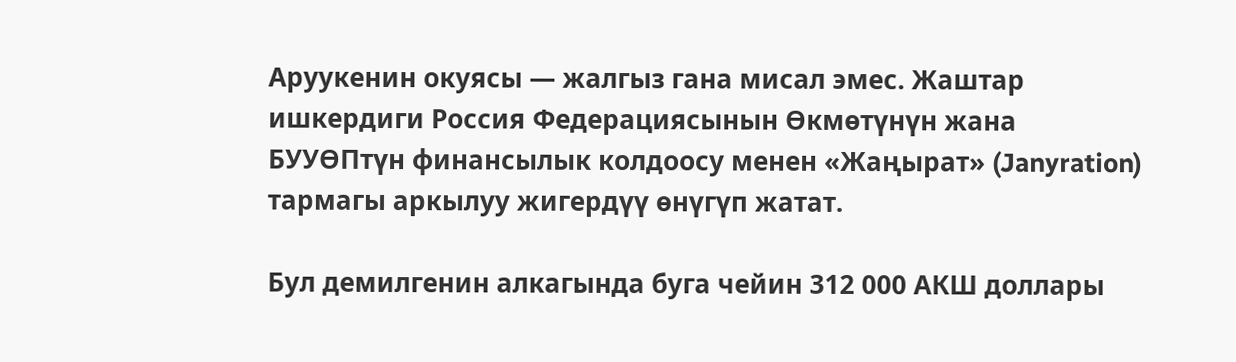Аруукенин окуясы — жалгыз гана мисал эмес. Жаштар ишкердиги Россия Федерациясынын Өкмөтүнүн жана БУУӨПтүн финансылык колдоосу менен «Жаңырат» (Janyration) тармагы аркылуу жигердүү өнүгүп жатат.

Бул демилгенин алкагында буга чейин 312 000 АКШ доллары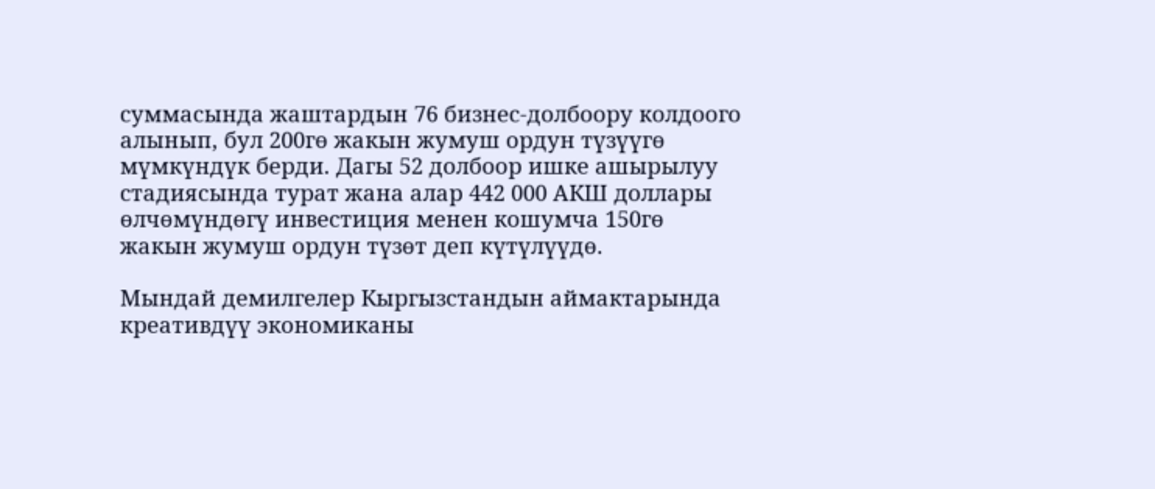суммасында жаштардын 76 бизнес-долбоору колдоого алынып, бул 200гө жакын жумуш ордун түзүүгө мүмкүндүк берди. Дагы 52 долбоор ишке ашырылуу стадиясында турат жана алар 442 000 АКШ доллары өлчөмүндөгү инвестиция менен кошумча 150гө жакын жумуш ордун түзөт деп күтүлүүдө.

Мындай демилгелер Кыргызстандын аймактарында креативдүү экономиканы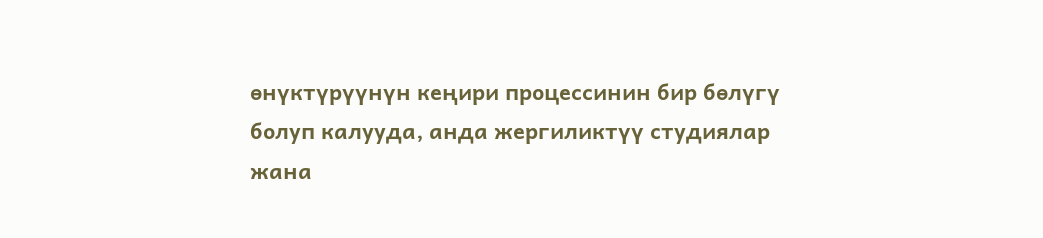өнүктүрүүнүн кеңири процессинин бир бөлүгү болуп калууда, анда жергиликтүү студиялар жана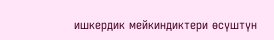ишкердик мейкиндиктери өсүштүн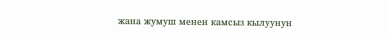жана жумуш менен камсыз кылуунун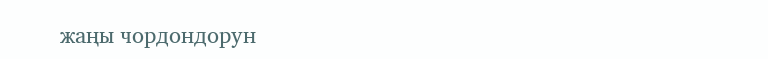жаңы чордондорун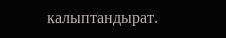калыптандырат.